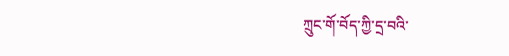ཀྲུང་གོ་བོད་ཀྱི་དྲ་བའི་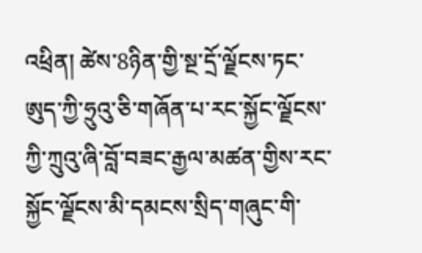འཕྲིན། ཚེས་8ཉིན་གྱི་སྔ་དྲོ་ལྗོངས་ཏང་ཨུད་ཀྱི་ཧྲུའུ་ཅི་གཞོན་པ་རང་སྐྱོང་ལྗོངས་ཀྱི་ཀྲུའུ་ཞི་བློ་བཟང་རྒྱལ་མཚན་གྱིས་རང་སྐྱོང་ལྗོངས་མི་དམངས་སྲིད་གཞུང་གི་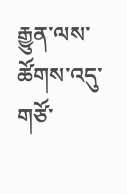རྒྱུན་ལས་ཚོགས་འདུ་གཙོ་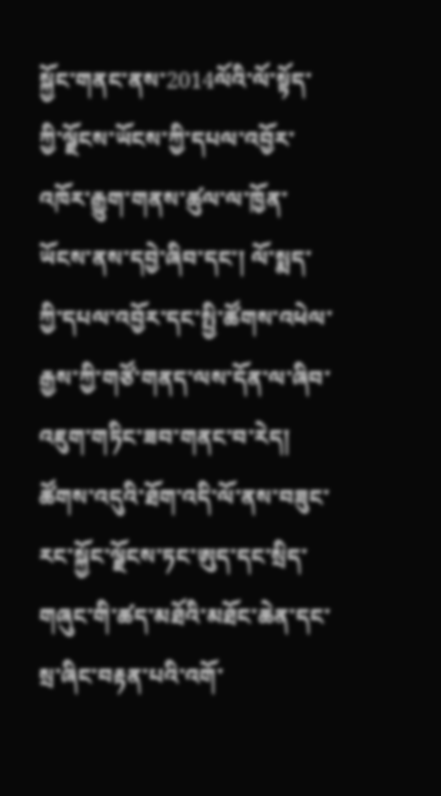སྐྱོང་གནང་ནས་2014ལོའི་ལོ་སྟོད་ཀྱི་ལྗོངས་ཡོངས་ཀྱི་དཔལ་འབྱོར་འཁོར་རྒྱུག་གནས་ཚུལ་ལ་ཁྱོན་ཡོངས་ནས་དབྱེ་ཞིབ་དང་། ལོ་སྨད་ཀྱི་དཔལ་འབྱོར་དང་སྤྱི་ཚོགས་འཕེལ་རྒྱས་ཀྱི་གཙོ་གནད་ལས་དོན་ལ་ཞིབ་འཇུག་གཏིང་ཟབ་གནང་བ་རེད།
ཚོགས་འདུའི་ཐོག་འདི་ལོ་ནས་བཟུང་རང་སྐྱོང་ལྗོངས་ཏང་ཨུད་དང་སྲིད་གཞུང་གི་ཚད་མཐོའི་མཐོང་ཆེན་དང་སྲ་ཞིང་བརྟན་པའི་འགོ་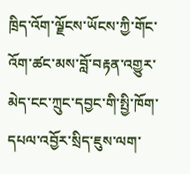ཁྲིད་འོག་ལྗོངས་ཡོངས་ཀྱི་གོང་འོག་ཚང་མས་བློ་བརྟན་འགྱུར་མེད་ངང་ཀྲུང་དབྱང་གི་སྤྱི་ཁོག་དཔལ་འབྱོར་སྲིད་ཇུས་ལག་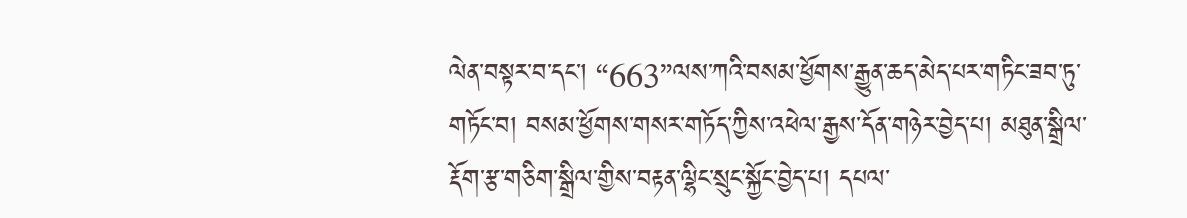ལེན་བསྟར་བ་དང་། “663”ལས་ཀའི་བསམ་ཕྱོགས་རྒྱུན་ཆད་མེད་པར་གཏིང་ཟབ་ཏུ་གཏོང་བ། བསམ་ཕྱོགས་གསར་གཏོད་ཀྱིས་འཕེལ་རྒྱས་དོན་གཉེར་བྱེད་པ། མཐུན་སྒྲིལ་རྡོག་རྩ་གཅིག་སྒྲིལ་གྱིས་བརྟན་ལྷིང་སྲུང་སྐྱོང་བྱེད་པ། དཔལ་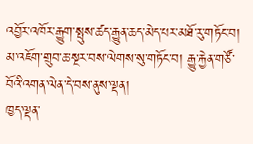འབྱོར་འཁོར་རྒྱུག་སྤུས་ཚད་རྒྱུན་ཆད་མེད་པར་མཐོ་རུ་གཏོང་བ། མ་འཇོག་གྲུབ་ཆ་སྔར་བས་ལེགས་སུ་གཏོང་བ། རྒྱུ་རྐྱེན་གཙོ་བོའི་འགན་ལེན་དེ་བས་ནུས་ལྡན།
ཁྱད་ལྡན་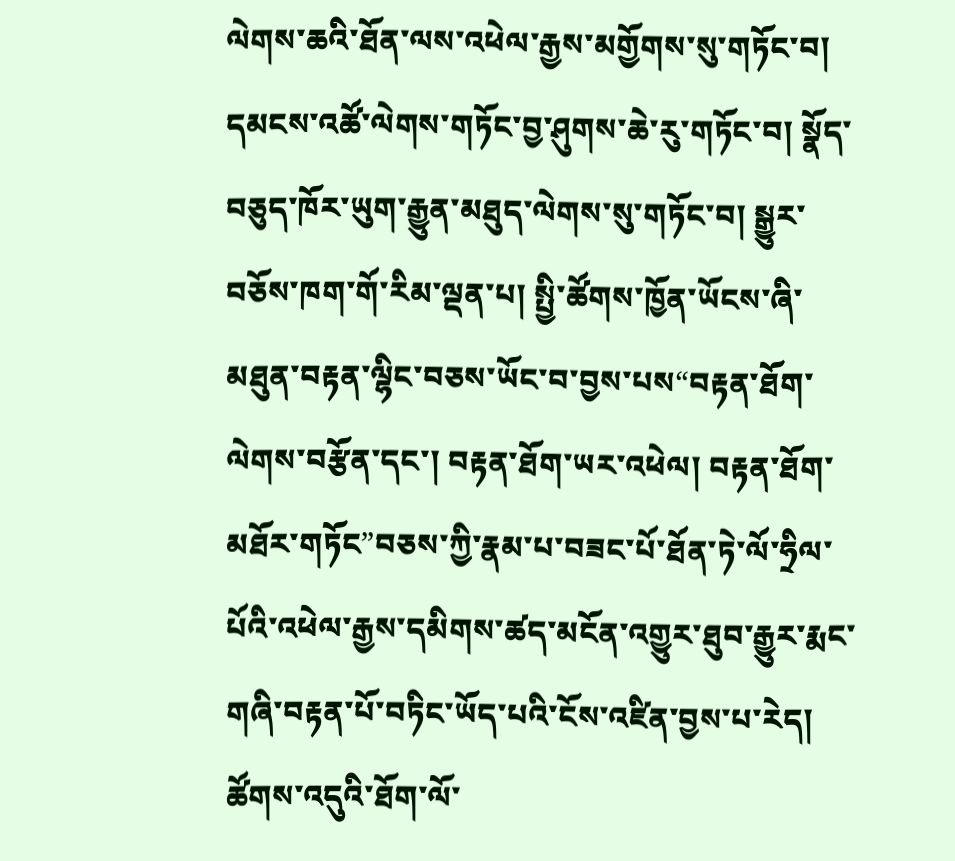ལེགས་ཆའི་ཐོན་ལས་འཕེལ་རྒྱས་མགྱོགས་སུ་གཏོང་བ། དམངས་འཚོ་ལེགས་གཏོང་བྱ་ཤུགས་ཆེ་རུ་གཏོང་བ། སྣོད་བཅུད་ཁོར་ཡུག་རྒྱུན་མཐུད་ལེགས་སུ་གཏོང་བ། སྒྱུར་བཅོས་ཁག་གོ་རིམ་ལྡན་པ། སྤྱི་ཚོགས་ཁྱོན་ཡོངས་ཞི་མཐུན་བརྟན་ལྷིང་བཅས་ཡོང་བ་བྱས་པས“བརྟན་ཐོག་ལེགས་བརྩོན་དང་། བརྟན་ཐོག་ཡར་འཕེལ། བརྟན་ཐོག་མཐོར་གཏོང”བཅས་ཀྱི་རྣམ་པ་བཟང་པོ་ཐོན་ཏེ་ལོ་ཧྲིལ་པོའི་འཕེལ་རྒྱས་དམིགས་ཚད་མངོན་འགྱུར་ཐུབ་རྒྱུར་རྨང་གཞི་བརྟན་པོ་བཏིང་ཡོད་པའི་ངོས་འཛིན་བྱས་པ་རེད།
ཚོགས་འདུའི་ཐོག་ལོ་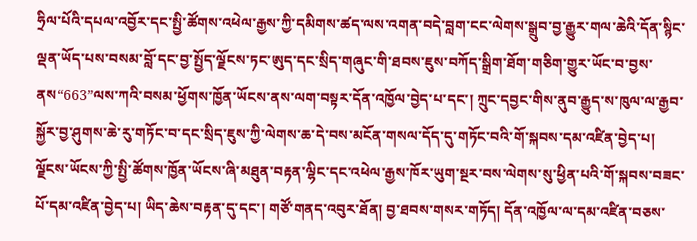ཧྲིལ་པོའི་དཔལ་འབྱོར་དང་སྤྱི་ཚོགས་འཕེལ་རྒྱས་ཀྱི་དམིགས་ཚད་ལས་འགན་བདེ་བླག་ངང་ལེགས་སྒྲུབ་བྱ་རྒྱུར་གལ་ཆེའི་དོན་སྙིང་ལྡན་ཡོད་པས་བསམ་བློ་དང་བྱ་སྤྱོད་ལྗོངས་ཏང་ཨུད་དང་སྲིད་གཞུང་གི་ཐབས་ཇུས་བཀོད་སྒྲིག་ཐོག་གཅིག་གྱུར་ཡོང་བ་བྱས་ནས“663”ལས་ཀའི་བསམ་ཕྱོགས་ཁྱོན་ཡོངས་ནས་ལག་བསྟར་དོན་འཁྱོལ་བྱེད་པ་དང་། ཀྲུང་དབྱང་གིས་ནུབ་རྒྱུད་ས་ཁུལ་ལ་རྒྱབ་སྐྱོར་བྱ་ཤུགས་ཆེ་རུ་གཏོང་བ་དང་སྲིད་ཇུས་ཀྱི་ལེགས་ཆ་དེ་བས་མངོན་གསལ་དོད་དུ་གཏོང་བའི་གོ་སྐབས་དམ་འཛིན་བྱེད་པ། ལྗོངས་ཡོངས་ཀྱི་སྤྱི་ཚོགས་ཁྱོན་ཡོངས་ཞི་མཐུན་བརྟན་ལྷིང་དང་འཕེལ་རྒྱས་ཁོར་ཡུག་སྔར་བས་ལེགས་སུ་ཕྱིན་པའི་གོ་སྐབས་བཟང་པོ་དམ་འཛིན་བྱེད་པ། ཡིད་ཆེས་བརྟན་དུ་དང་། གཙོ་གནད་འབུར་ཐོན། བྱ་ཐབས་གསར་གཏོད། དོན་འཁྱོལ་ལ་དམ་འཛིན་བཅས་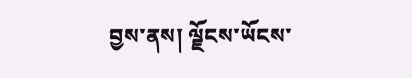བྱས་ནས། ལྗོངས་ཡོངས་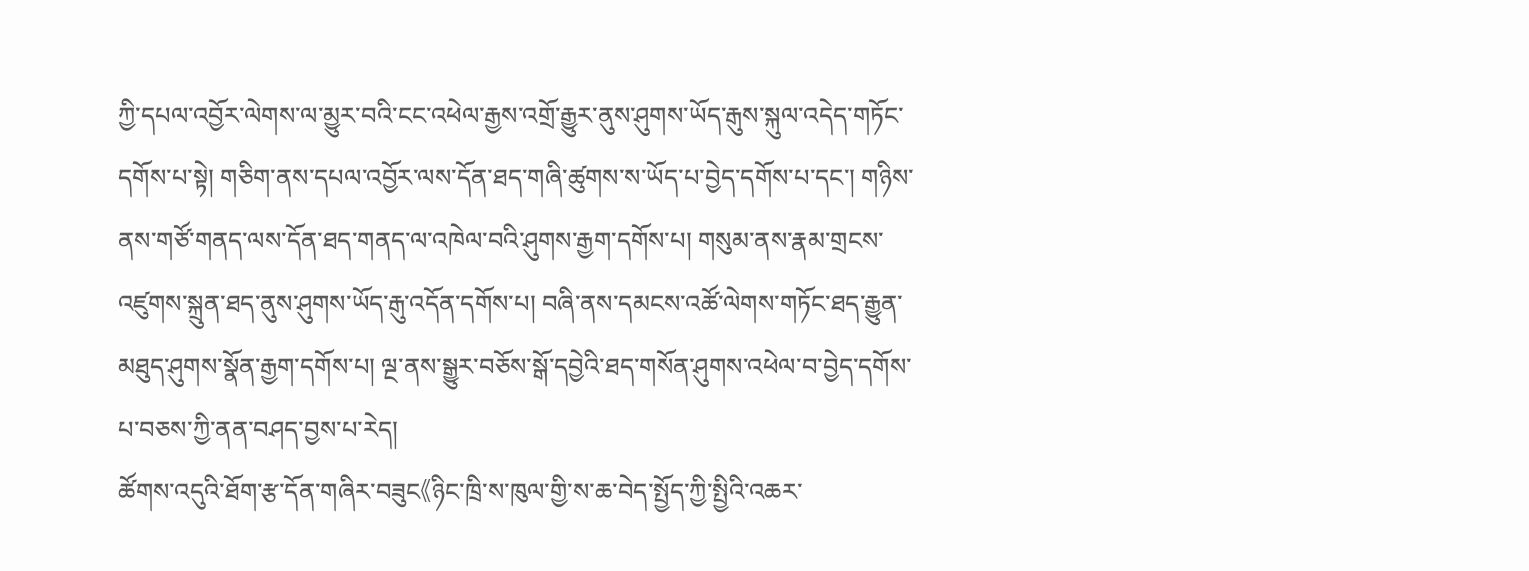ཀྱི་དཔལ་འབྱོར་ལེགས་ལ་མྱུར་བའི་ངང་འཕེལ་རྒྱས་འགྲོ་རྒྱུར་ནུས་ཤུགས་ཡོད་རྒུས་སྐུལ་འདེད་གཏོང་དགོས་པ་སྟེ། གཅིག་ནས་དཔལ་འབྱོར་ལས་དོན་ཐད་གཞི་ཚུགས་ས་ཡོད་པ་བྱེད་དགོས་པ་དང་། གཉིས་ནས་གཙོ་གནད་ལས་དོན་ཐད་གནད་ལ་འཁེལ་བའི་ཤུགས་རྒྱག་དགོས་པ། གསུམ་ནས་རྣམ་གྲངས་འཛུགས་སྐྲུན་ཐད་ནུས་ཤུགས་ཡོད་རྒུ་འདོན་དགོས་པ། བཞི་ནས་དམངས་འཚོ་ལེགས་གཏོང་ཐད་རྒྱུན་མཐུད་ཤུགས་སྣོན་རྒྱག་དགོས་པ། ལྔ་ནས་སྒྱུར་བཅོས་སྒོ་དབྱེའི་ཐད་གསོན་ཤུགས་འཕེལ་བ་བྱེད་དགོས་པ་བཅས་ཀྱི་ནན་བཤད་བྱས་པ་རེད།
ཚོགས་འདུའི་ཐོག་རྩ་དོན་གཞིར་བཟུང《ཉིང་ཁྲི་ས་ཁུལ་གྱི་ས་ཆ་བེད་སྤྱོད་ཀྱི་སྤྱིའི་འཆར་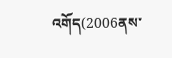འགོད(2006ནས་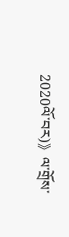2020ལོ་བར)》ལ་གྲོས་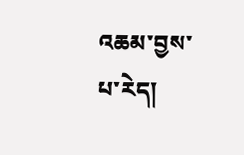འཆམ་བྱས་པ་རེད།